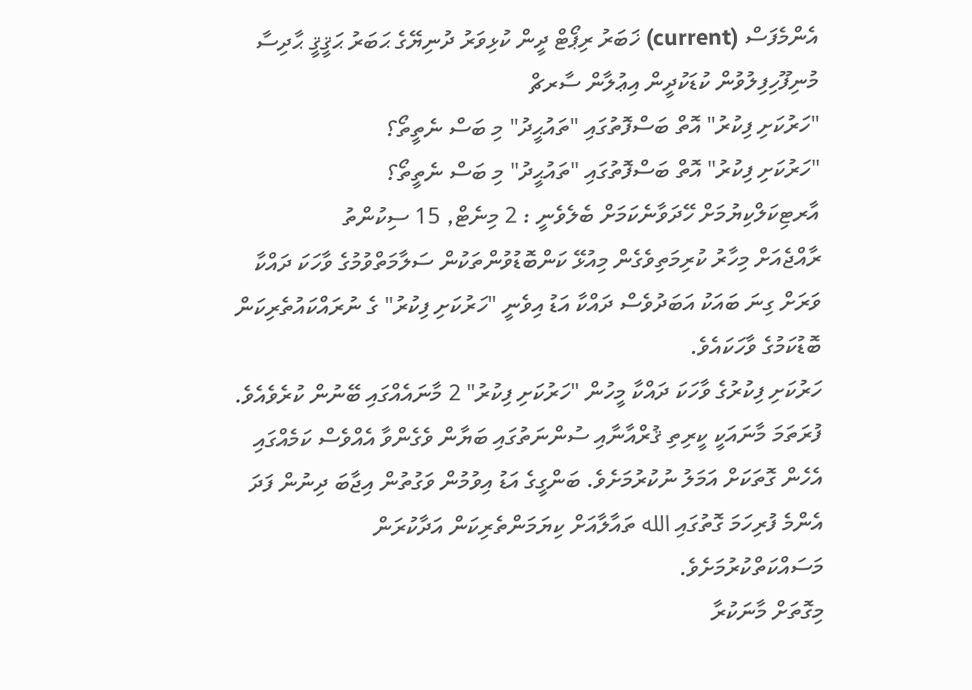އެންމެފަސް (current) ޚަބަރު ރިޕޯޓް ދީން ކުޅިވަރު ދުނިޔޭގެ ޙަބަރު ޙަޤީޤީ ޙާދިސާ މުނިފޫހިފިލުވުން ކުޑަކުދީން އިޢުލާން ސާރޗް
"ހަރުކަށި ފިކުރު" އޮތް ބަސްފޮތުގައި "ތައުޙީދު" މި ބަސް ނެތީތޯ؟
"ހަރުކަށި ފިކުރު" އޮތް ބަސްފޮތުގައި "ތައުޙީދު" މި ބަސް ނެތީތޯ؟
އާރޓިކަލްކިޔުމަށް ހޭދަވާނެކަމަށް ބެލެވެނީ : 2 މިނެޓް, 15 ސިކުންތު
ރާއްޖެއަށް މިހާރު ކުރިމަތިވެގެން މިއުޅޭ ކަންބޮޑުވުންތަކުން ސަލާމަތްވުމުގެ ވާހަކަ ދައްކާ ވަރަށް ގިނަ ބައަކު އަބަދުވެސް ދައްކާ އަޑު އިވެނީ "ހަރުކަށި ފިކުރު" ގެ ނުރައްކައުތެރިކަން ބޮޑުކަމުގެ ވާހަކައެވެ.
ހަރުކަށި ފިކުރުގެ ވާހަކަ ދައްކާ މީހުން "ހަރުކަށި ފިކުރު" 2 މާނައެއްގައި ބޭނުން ކުރެވެއެވެ. ފުރަތަމަ މާނައަކީ ކީރިތި ޤުރްއާނާއި ސުންނަތުގައި ބަޔާން ވެގެންވާ އެއްވެސް ކަމެއްގައި އެހެން ގޮތަކަށް އަމަލު ނުކުރުމަށެވެ. ބަންގީގެ އަޑު އިވުމުން ވަގުތުން އިޖާބަ ދިނުން ފަދަ އެންމެ ފުރިހަމަ ގޮތުގައި الله ތައާލާއަށް ކިޔަމަންތެރިކަން އަދާކުރަން މަސައްކަތްކުރުމަށެވެ.
މިގޮތަށް މާނަކުރާ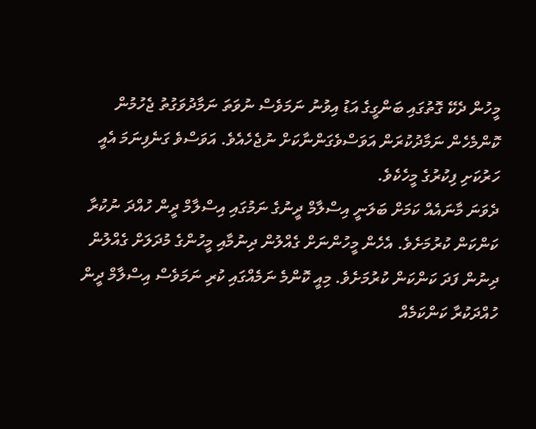މީހުން ދެކޭ ގޮތުގައި ބަންގީގެ އަޑު އިވުނު ނަމަވެސް ނުވަތަ ނަމާދުވަގުތު ޖެހުމުން ކޮންމެހެން ނަމާދުކުރަން އަވަސްވެގަންނާކަށް ނުޖެހެއެވެ. އަވަސްވެ ގަނެފިނަމަ އެއީ ހަރުކަށި ފިކުރުގެ މީހެކެވެ.
ދެވަނަ މާނައެއް ކަމަށް ބަލަނީ އިސްލާމް ދީނުގެ ނަމުގައި އިސްލާމް ދީން ހުއްދަ ނުކުރާ ކަންކަން ކުރުމަށެވެ. އެހެން މީހުންނަށް ގެއްލުން ދިނުމާއި މީހުންގެ މުދަލަށް ގެއްލުން ދިނުން ފަދަ ކަންކަން ކުރުމަށެވެ. މިއީ ކޮންމެ ނަމެއްގައި ކުރި ނަމަވެސް އިސްލާމް ދީން ހުއްދަކުރާ ކަންކަމެއް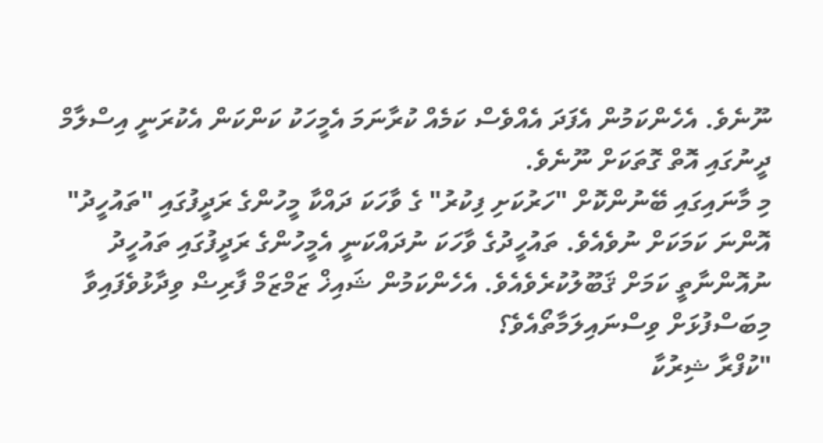ނޫނެވެ. އެހެންކަމުން އެފަދަ އެއްވެސް ކަމެއް ކުރާނަމަ އެމީހަކު ކަންކަން އެކުރަނީ އިސްލާމް ދީނުގައި އޮތް ގޮތަކަށް ނޫނެވެ.
މި މާނައިގައި ބޭނުންކޮށް "ހަރުކަށި ފިކުރު" ގެ ވާހަކަ ދައްކާ މީހުންގެ ރަދީފުގައި "ތައުހީދު" އޮންނަ ކަމަކަށް ނުވެއެވެ. ތައުހީދުގެ ވާހަކަ ނުދައްކަނީ އެމީހުންގެ ރަދީފުގައި ތައުހީދު ނުއޮންނާތީ ކަމަށް ޤަބޫލުކުރެވެއެވެ. އެހެންކަމުން ޝައިޚް ޒަމްޒަމް ފާރިޟް ވިދާޅުވެފައިވާ މިބަސްފުޅަށް ވިސްނައިލަމާތޯއެވެ؟
"ކުފްރާ ޝިރުކާ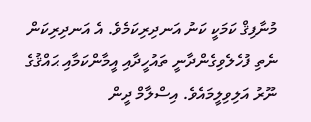މުނާފިޤް ކަމަކީ ކަނު އަނދިރިކަމެވެ. އެ އަނދިރިކަން ނެތި ފުހެލެވިގެންދާނީ ތައުހީދާއި އީމާންކަމާއި ޙައްޤުގެ ނޫރު އަލިވިލީމައެވެ. އިސްލާމް ދީން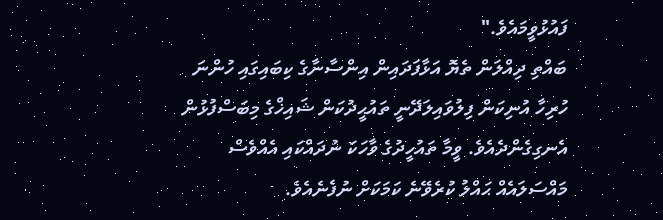ފައުޅުވީމައެވެ."
ބައްތި ދިއްލަން ތެޔޮ އަޅާފަދައިން އިންސާނާގެ ކިބައިގައި ހުންނަ ހުރިހާ އުނިކަން ފިލުވައިލަދޭނީ ތައުޙީދުކަން ޝައިޚްގެ މިބަސްފުޅުން އެނގިގެންދެއެވެ. ވީމާ ތައުހީދުގެ ވާހަކަ ނުދައްކައި އެއްވެސް މައްސަލައެއް ޙައްލު ކުރެވޭނެ ކަމަކަށް ނުފެނެއެވެ.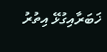ޚަބަރާއިގުޅޭ އިތުރު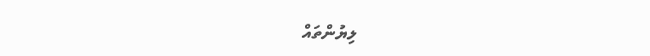ލިޔުންތައް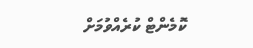ކޮމެންޓް ކުރެއްވުމަށް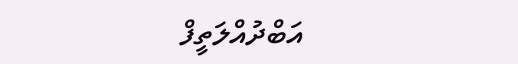އަބްދުއްލަތީފް